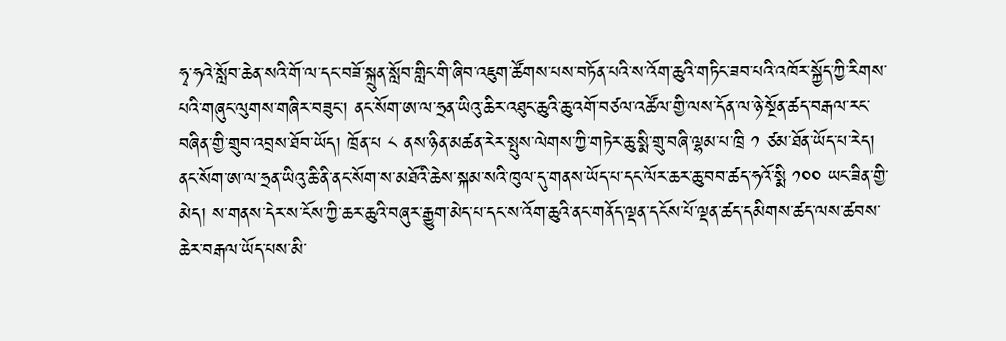ཧྭ་ཧའེ་སློབ་ཆེན་སའི་གོ་ལ་དང་བཟོ་སྐྲུན་སློབ་གླིང་གི་ཞིབ་འཇུག་ཚོགས་པས་བཏོན་པའི་ས་འོག་ཆུའི་གཏིང་ཟབ་པའི་འཁོར་སྐྱོད་ཀྱི་རིགས་པའི་གཞུང་ལུགས་གཞིར་བཟུང་། ནང་སོག་ཨ་ལ་ཧྲན་ཡིའུ་ཆིར་འཐུང་ཆུའི་ཆུ་འགོ་བཙལ་འཚོལ་གྱི་ལས་དོན་ལ་ཉེ་སྔོན་ཚད་བརྒལ་རང་བཞིན་གྱི་གྲུབ་འབྲས་ཐོབ་ཡོད། ཁྲོན་པ ༨ ནས་ཉིན་མཚན་རེར་སྤུས་ལེགས་ཀྱི་གཏེར་ཆུ་སྨི་གྲུ་བཞི་ལྷམ་པ་ཁྲི ༡ ཙམ་ཐོན་ཡོད་པ་རེད།
ནང་སོག་ཨ་ལ་ཧྲན་ཡིའུ་ཆི་ནི་ནང་སོག་ས་མཐོའི་ཆེས་སྐམ་སའི་ཁུལ་དུ་གནས་ཡོད་པ་དང་ལོར་ཆར་ཆུ་བབ་ཚད་ཧའོ་སྨི ༡༠༠ ཡང་ཟིན་གྱི་མེད། ས་གནས་དེར་ས་ངོས་ཀྱི་ཆར་ཆུའི་བཞུར་རྒྱུག་མེད་པ་དང་ས་འོག་ཆུའི་ནང་གནོད་ལྡན་དངོས་པོ་ལྡན་ཚད་དམིགས་ཚད་ལས་ཚབས་ཆེར་བརྒལ་ཡོད་པས་མི་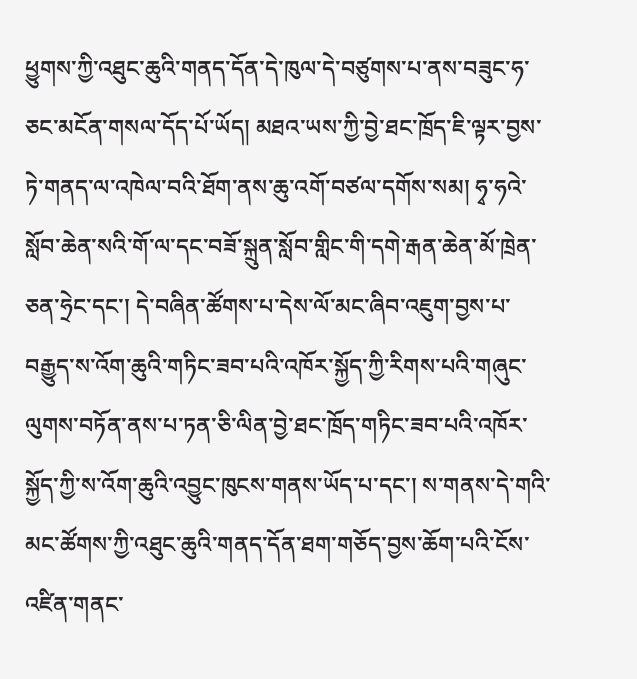ཕྱུགས་ཀྱི་འཐུང་ཆུའི་གནད་དོན་དེ་ཁུལ་དེ་བཙུགས་པ་ནས་བཟུང་ཧ་ཅང་མངོན་གསལ་དོད་པོ་ཡོད། མཐའ་ཡས་ཀྱི་བྱེ་ཐང་ཁྲོད་ཇི་ལྟར་བྱས་ཏེ་གནད་ལ་འཁེལ་བའི་ཐོག་ནས་ཆུ་འགོ་བཙལ་དགོས་སམ། ཧྭ་ཧའེ་སློབ་ཆེན་སའི་གོ་ལ་དང་བཟོ་སྐྲུན་སློབ་གླིང་གི་དགེ་རྒན་ཆེན་མོ་ཁྲེན་ཅན་ཧྲེང་དང་། དེ་བཞིན་ཚོགས་པ་དེས་ལོ་མང་ཞིབ་འཇུག་བྱས་པ་བརྒྱུད་ས་འོག་ཆུའི་གཏིང་ཟབ་པའི་འཁོར་སྐྱོད་ཀྱི་རིགས་པའི་གཞུང་ལུགས་བཏོན་ནས་པ་ཏན་ཅི་ལིན་བྱེ་ཐང་ཁྲོད་གཏིང་ཟབ་པའི་འཁོར་སྐྱོད་ཀྱི་ས་འོག་ཆུའི་འབྱུང་ཁུངས་གནས་ཡོད་པ་དང་། ས་གནས་དེ་གའི་མང་ཚོགས་ཀྱི་འཐུང་ཆུའི་གནད་དོན་ཐག་གཅོད་བྱས་ཆོག་པའི་ངོས་འཛིན་གནང་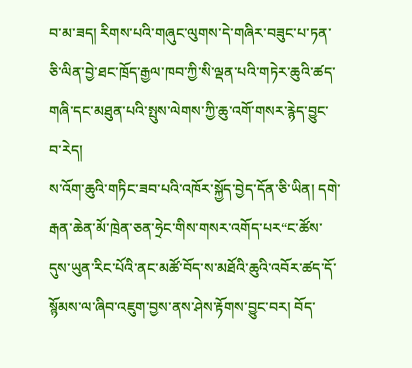བ་མ་ཟད། རིགས་པའི་གཞུང་ལུགས་དེ་གཞིར་བཟུང་པ་ཏན་ཅི་ལིན་བྱེ་ཐང་ཁྲོད་རྒྱལ་ཁབ་ཀྱི་སི་ལྡན་པའི་གཏེར་ཆུའི་ཚད་གཞི་དང་མཐུན་པའི་སྤུས་ལེགས་ཀྱི་ཆུ་འགོ་གསར་རྙེད་བྱུང་བ་རེད།
ས་འོག་ཆུའི་གཏིང་ཟབ་པའི་འཁོར་སྐྱོད་བྱེད་དོན་ཅི་ཡིན། དགེ་རྒན་ཆེན་མོ་ཁྲེན་ཅན་ཧྲེང་གིས་གསར་འགོད་པར“ང་ཚོས་དུས་ཡུན་རིང་པོའི་ནང་མཚོ་བོད་ས་མཐོའི་ཆུའི་འབོར་ཚད་དོ་སྙོམས་ལ་ཞིབ་འཇུག་བྱས་ནས་ཤེས་རྟོགས་བྱུང་བར། བོད་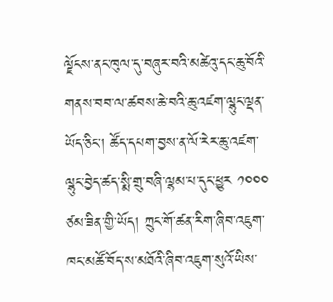ལྗོངས་ནང་ཁུལ་དུ་བཞུར་བའི་མཚེའུ་དང་ཆུ་བོའི་གནས་བབ་ལ་ཚབས་ཆེ་བའི་ཆུ་འཛག་ལྷུང་ལྡན་ཡོད་ཅིང་། ཚོད་དཔག་བྱས་ན་ལོ་རེར་ཆུ་འཛག་ལྷུང་བྱེད་ཚད་སྨི་གྲུ་བཞི་ལྷམ་པ་དུང་ཕྱུར ༡༠༠༠ ཙམ་ཟིན་གྱི་ཡོད། ཀྲུང་གོ་ཚན་རིག་ཞིབ་འཇུག་ཁང་མཚོ་བོད་ས་མཐོའི་ཞིབ་འཇུག་སུའོ་ཡིས་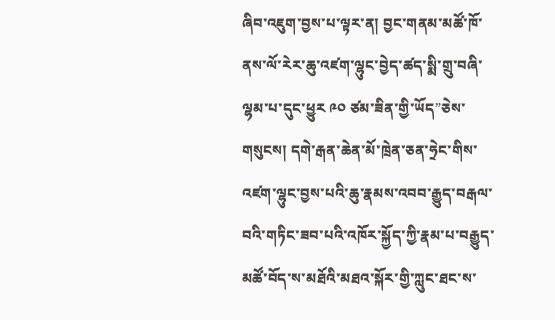ཞིབ་འཇུག་བྱས་པ་ལྟར་ན། བྱང་གནམ་མཚོ་ཁོ་ནས་ལོ་རེར་ཆུ་འཛག་ལྷུང་བྱེད་ཚད་སྨི་གྲུ་བཞི་ལྷམ་པ་དུང་ཕྱུར ༩༠ ཙམ་ཟིན་གྱི་ཡོད”ཅེས་གསུངས། དགེ་རྒན་ཆེན་མོ་ཁྲེན་ཅན་ཧྲེང་གིས་འཛག་ལྷུང་བྱས་པའི་ཆུ་རྣམས་འབབ་རྒྱུད་བརྒལ་བའི་གཏིང་ཟབ་པའི་འཁོར་སྐྱོད་ཀྱི་རྣམ་པ་བརྒྱུད་མཚོ་བོད་ས་མཐོའི་མཐའ་སྐོར་གྱི་ཀླུང་ཐང་ས་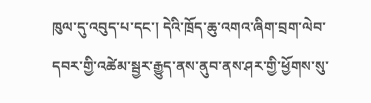ཁུལ་དུ་འབུད་པ་དང་། དེའི་ཁྲོད་ཆུ་འགའ་ཞིག་བྲག་ལེབ་དབར་གྱི་འཚེམ་སྦྱར་རྒྱུད་ནས་ནུབ་ནས་ཤར་གྱི་ཕྱོགས་སུ་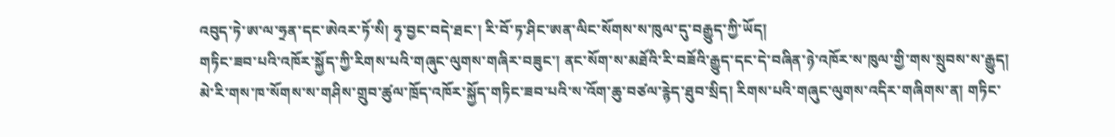འབུད་ཏེ་ཨ་ལ་ཧྲན་དང་ཨེའར་ཏོ་སི། ཧྭ་བྱང་བདེ་ཐང་། རི་བོ་ཏ་ཤིང་ཨན་ལིང་སོགས་ས་ཁུལ་དུ་བརྒྱུད་ཀྱི་ཡོད།
གཏིང་ཟབ་པའི་འཁོར་སྐྱོད་ཀྱི་རིགས་པའི་གཞུང་ལུགས་གཞིར་བཟུང་། ནང་སོག་ས་མཐོའི་རི་བཟོའི་རྒྱུད་དང་དེ་བཞིན་ཉེ་འཁོར་ས་ཁུལ་གྱི་གས་སྲུབས་ས་རྒྱུད། མེ་རི་གས་ཁ་སོགས་ས་གཤིས་གྲུབ་ཚུལ་ཁྲོད་འཁོར་སྐྱོད་གཏིང་ཟབ་པའི་ས་འོག་ཆུ་བཙལ་རྙེད་ཐུབ་སྲིད། རིགས་པའི་གཞུང་ལུགས་འདིར་གཞིགས་ན། གཏིང་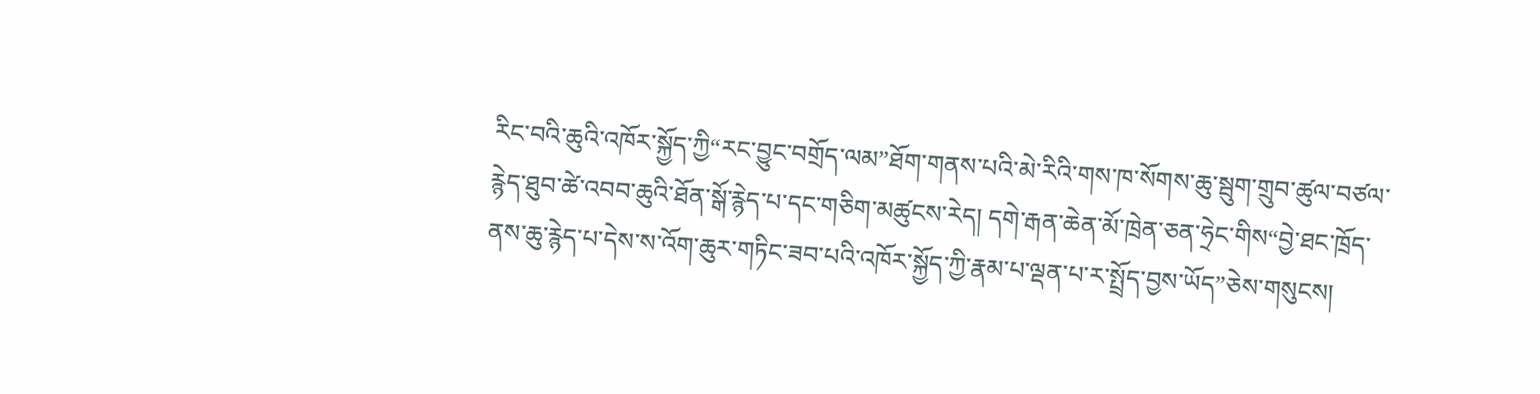རིང་བའི་ཆུའི་འཁོར་སྐྱོད་ཀྱི“རང་བྱུང་བགྲོད་ལམ”ཐོག་གནས་པའི་མེ་རིའི་གས་ཁ་སོགས་ཆུ་སྦུག་གྲུབ་ཚུལ་བཙལ་རྙེད་ཐུབ་ཚེ་འབབ་ཆུའི་ཐོན་སྒོ་རྙེད་པ་དང་གཅིག་མཚུངས་རེད། དགེ་རྒན་ཆེན་མོ་ཁྲེན་ཅན་ཧྲེང་གིས“བྱེ་ཐང་ཁྲོད་ནས་ཆུ་རྙེད་པ་དེས་ས་འོག་ཆུར་གཏིང་ཟབ་པའི་འཁོར་སྐྱོད་ཀྱི་རྣམ་པ་ལྡན་པ་ར་སྤྲོད་བྱས་ཡོད”ཅེས་གསུངས།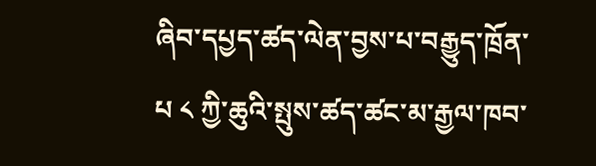ཞིབ་དཔྱད་ཚད་ལེན་བྱས་པ་བརྒྱུད་ཁྲོན་པ ༨ ཀྱི་ཆུའི་སྤུས་ཚད་ཚང་མ་རྒྱལ་ཁབ་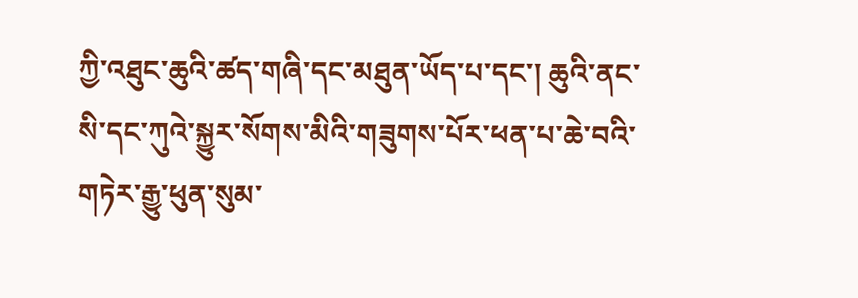ཀྱི་འཐུང་ཆུའི་ཚད་གཞི་དང་མཐུན་ཡོད་པ་དང་། ཆུའི་ནང་སི་དང་ཀུའེ་སྐྱུར་སོགས་མིའི་གཟུགས་པོར་ཕན་པ་ཆེ་བའི་གཏེར་རྒྱུ་ཕུན་སུམ་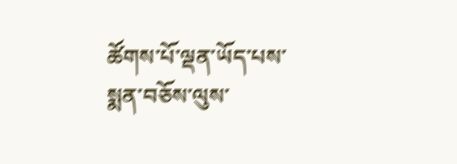ཚོགས་པོ་ལྡན་ཡོད་པས་སྨན་བཅོས་ལུས་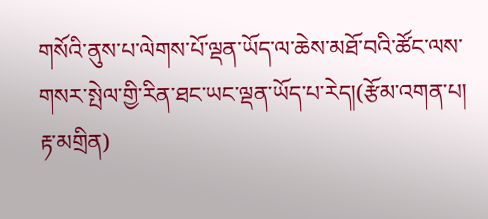གསོའི་ནུས་པ་ལེགས་པོ་ལྡན་ཡོད་ལ་ཆེས་མཐོ་བའི་ཚོང་ལས་གསར་སྤེལ་གྱི་རིན་ཐང་ཡང་ལྡན་ཡོད་པ་རེད།(རྩོམ་འགན་པ། རྟ་མགྲིན)